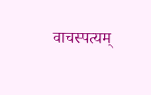वाचस्पत्यम्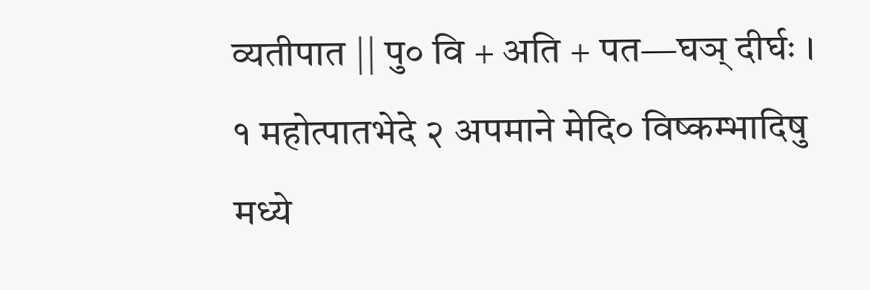व्यतीपात || पु० वि + अति + पत—घञ् दीर्घः । १ महोत्पातभेदे २ अपमाने मेदि० विष्कम्भादिषु मध्ये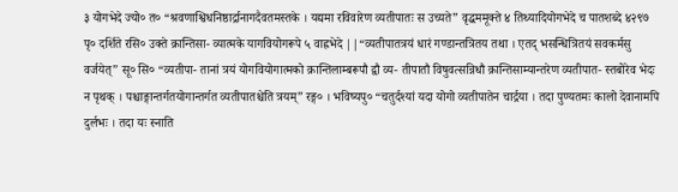३ योगभेदे ज्यो० त० “श्रवणाश्विधनिष्ठार्द्रानागदैवतमस्तके । यद्यमा रविवारेण व्यतीपातः स उच्यते” वृद्धममूक्ते ४ तिथ्यादियोगभेदे च पातशब्दे ४२९७ पृ० दर्शिते रसि० उक्ते क्रान्तिसा- व्यात्मके यागवियोगरूपे ५ वाह्नभेदे ||“व्यतीपातत्रयं धारं गण्डान्तत्रितय तथा । एतद् भसन्धित्रितयं सवकर्मसु वर्जयेत्” सू० सि० “व्यतीपा- तानां त्रयं योगवियोगात्मको क्रान्तिलाम्बरूपौ द्वौ व्य- तीपातौ विषुवत्सन्निधौ क्रान्तिसाम्यान्तरेण व्यतीपात- स्तबोरेव भेदः न पृथक् । पश्चाङ्गान्तर्गतयोगान्तर्गत व्यतीपातश्चेति त्रयम्” रङ्ग० । भविष्यपु० “चतुर्दश्यां यदा योगो व्यतीपातेन चार्द्रया । तदा पुण्यतमः कालो देवानामपि दुर्लभः । तदा यः स्नाति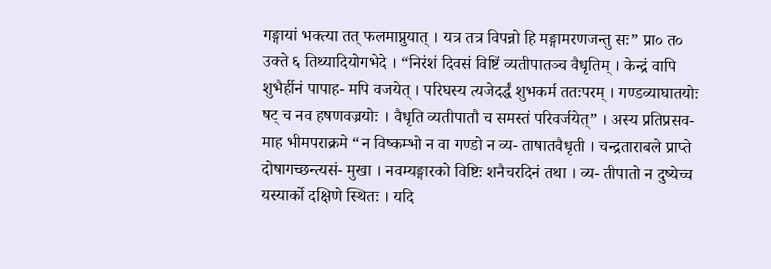गङ्गायां भक्त्या तत् फलमाप्नुयात् । यत्र तत्र विपन्नो हि मङ्गामरणजन्तु सः” प्रा० त० उक्ते ६ तिथ्यादियोगभेदे । “निरंशं दिवसं विष्टिं व्यतीपातञ्च वैधृतिम् । केन्द्रं वापि शुभैर्हीनं पापाह- मपि वजयेत् । परिघस्य त्यजेदर्द्धं शुभकर्म ततःपरम् । गण्डव्याघातयोः षट् च नव हषणवज्रयोः । वैधृति व्यतीपातौ च समस्तं परिवर्जयेत्” । अस्य प्रतिप्रसव- माह भीमपराक्रमे “न विष्कम्भो न वा गण्डो न व्य- ताषातवैधृती । चन्द्रताराबले प्राप्ते दोषागच्छन्त्यसं- मुखा । नवम्यङ्गारको विष्टिः शनैचरदिनं तथा । व्य- तीपातो न दुष्येच्च यस्यार्को दक्षिणे स्थितः । यदि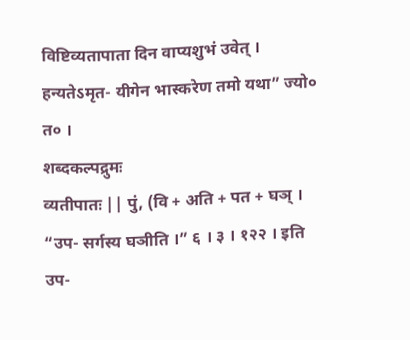विष्टिव्यतापाता दिन वाप्यशुभं उवेत् । हन्यतेऽमृत- यीगेन भास्करेण तमो यथा” ज्यो० त० ।
शब्दकल्पद्रुमः
व्यतीपातः || पुं, (वि + अति + पत + घञ् । “उप- सर्गस्य घञीति ।” ६ । ३ । १२२ । इति उप-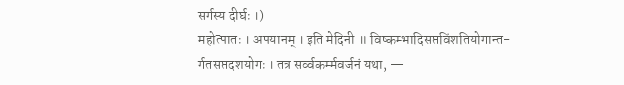सर्गस्य दीर्घः ।)
महोत्पातः । अपयानम् । इति मेदिनी ॥ विष्कम्भादिसप्तविंशतियोगान्त- र्गतसप्तदशयोगः । तत्र सर्व्वकर्म्मवर्जनं यथा, —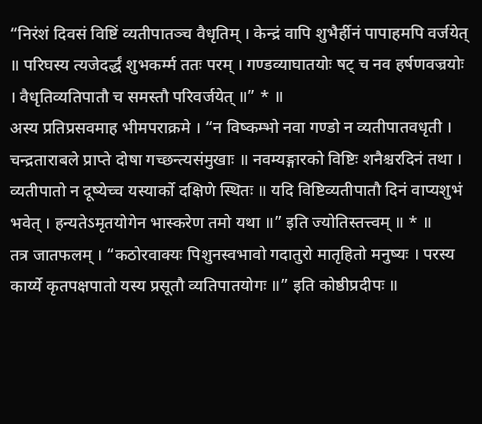“निरंशं दिवसं विष्टिं व्यतीपातञ्च वैधृतिम् । केन्द्रं वापि शुभैर्हीनं पापाहमपि वर्जयेत् ॥ परिघस्य त्यजेदर्द्धं शुभकर्म्म ततः परम् । गण्डव्याघातयोः षट् च नव हर्षणवज्रयोः । वैधृतिव्यतिपातौ च समस्तौ परिवर्जयेत् ॥” * ॥
अस्य प्रतिप्रसवमाह भीमपराक्रमे । “न विष्कम्भो नवा गण्डो न व्यतीपातवधृती । चन्द्रताराबले प्राप्ते दोषा गच्छन्त्यसंमुखाः ॥ नवम्यङ्गारको विष्टिः शनैश्चरदिनं तथा । व्यतीपातो न दूष्येच्च यस्यार्को दक्षिणे स्थितः ॥ यदि विष्टिव्यतीपातौ दिनं वाप्यशुभं भवेत् । हन्यतेऽमृतयोगेन भास्करेण तमो यथा ॥” इति ज्योतिस्तत्त्वम् ॥ * ॥
तत्र जातफलम् । “कठोरवाक्यः पिशुनस्वभावो गदातुरो मातृहितो मनुष्यः । परस्य कार्य्ये कृतपक्षपातो यस्य प्रसूतौ व्यतिपातयोगः ॥” इति कोष्ठीप्रदीपः ॥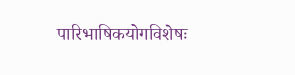पारिभाषिकयोगविशेषः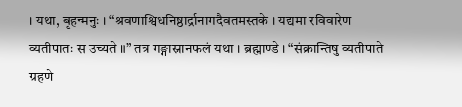। यथा, बृहन्मनुः । “श्रवणाश्विधनिष्ठार्द्रानागदैवतमस्तके । यद्यमा रविवारेण व्यतीपातः स उच्यते ॥” तत्र गङ्गास्नानफलं यथा । ब्रह्माण्डे । “संक्रान्तिषु व्यतीपाते ग्रहणे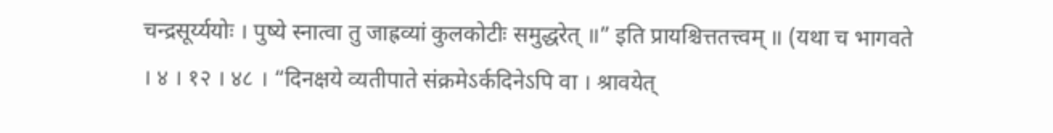चन्द्रसूर्य्ययोः । पुष्ये स्नात्वा तु जाह्रव्यां कुलकोटीः समुद्धरेत् ॥” इति प्रायश्चित्ततत्त्वम् ॥ (यथा च भागवते । ४ । १२ । ४८ । “दिनक्षये व्यतीपाते संक्रमेऽर्कदिनेऽपि वा । श्रावयेत्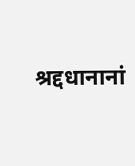श्रद्दधानानां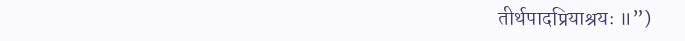तीर्थपादप्रियाश्रयः ॥”)